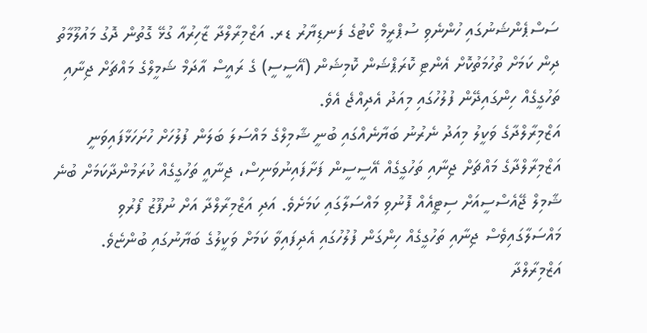ސަސްޕެންޝަނުގައި ހުންނެވި ސުޕްރީމް ކޯޓުގެ ފަނޑިޔާރު ޑރ. އަޒްމިރާލްދާ ޒާހިރުއާ ގުޅޭ ގޮތުން ދޮގު މައުލޫމާތު ދިން ކަމަށް ތުހުމަތުކޮށް އެންޓި ކޮރަޕްޝަން ކޮމިޝަން (އޭސީސީ) ގެ ރައީސް އާދަމް ޝަމީލްގެ މައްޗަށް ޖިނާއި ތަހުގީގެއް ހިންގައިދޭން ފުލުހުގައި މިއަދު އެދިއްޖެ އެވެ.
އަޒްމިރާލްދާގެ ވަކީލު މިއަދު ނެރުނު ބަޔާނެއްގައި ބުނީ ޝާމިލްގެ މައްސަލަ ބަލަން ފުލުހަށް ހުށަހަޅާފައިވަނީ އަޒްމިރާލްދާގެ މައްޗަށް ޖިނާއި ތަހުގީގެއް އޭސީސީން ފަށާފައިނުވަނިސް، ޖިނާއީ ތަހުގީގެއް ކުރަމުންދާކަމަށް ބުނެ ޝާމިލް ޖޭއެސްސީއަށް ސިޓީއެއް ފޮނުވި މައްސަލާގައި ކަމަށެވެ. އަދި އަޒްމިރާލްދާ އަށް ނުފޫޒު ފޯރުވި މައްސަލާގައިވެސް ޖިނާއި ތަހުގީގެއް ހިންގަން ފުލުހުގައި އެދިފައިވާ ކަމަށް ވަކީލުގެ ބަޔާނުގައި ބުންޏެވެ.
އަޒްމިރާލްދާ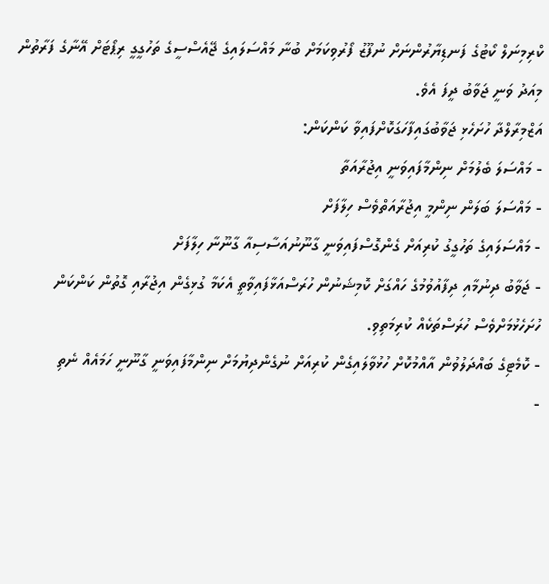ކްރިމިނަލް ކޯޓުގެ ފަނޑިޔާރުންނަށް ނުފޫޒު ފޯރުވިކަމަށް ބުނާ މައްސަލައިގެ ޖޭއެސްސީގެ ތަހުގީގީ ރިޕޯޓަށް އޭނާގެ ފަރާތުން މިއަދު ވަނީ ޖަވާބު ދީފަ އެވެ.
އަޒްމިރާލްދާ ހުށަހެޅި ޖަވާބުގައިފާހަގަކޮށްފައިވާ ކަންކަން:
- މައްސަލަ ބެލުމަށް ނިންމާފައިވަނީ އިޖުރާއަތާ
- މައްސަލަ ބަލަން ނިންމީ އިޖުރާއަތްވެސް ހިލާފަށް
- މައްސަލައިގެ ތަހުގީގު ކުރިއަށް ގެންގޮސްފައިވަނީ ގާނޫނުއަސާސިއާ ގާނޫނާ ހިލާފަށް
- ޖަވާބު ދިނުމާއި ދިފާއުވުމުގެ ހައްގަށް ކޮމިޝަނުން ހުރަސްއަޅާފައިވާތީ އެކަމާ ގުޅިގެން އިޖުރާއި ގޮތުން ކަންކަން ހުށަހެޅުމަށްވެސް ހުރަސްތަކެއް ކުރިމަތިވި.
- ކޮމެޓިގެ ބައްދަލުވުން އާއްމުކޮށް ހުޅުވާލައިގެން ކުރިއަށް ނުގެންދިޔުމަށް ނިންމާފައިވަނީ ގާނޫނީ ހަމައެއް ނެތި
-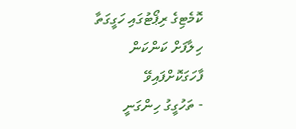ކޮމެޓިގެ ރިޕޯޓުގައި ހަގީގަތާ ހިލާފަށް ކަންކަން ފާހަގަކޮށްފައިވޭ
- ތަހުގީގު ހިންގަނީ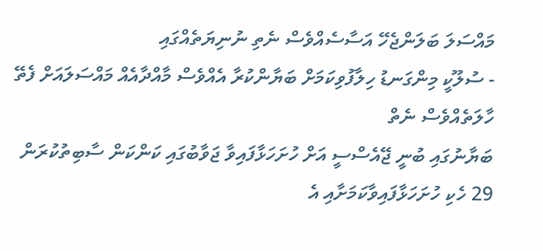މައްސަލަ ބަލަންޖެހޭ އަސާސެއްވެސް ނެތި ނުނިޔަތެއްގައި
- ސުލޫކީ މިންގަނޑު ހިލާފުވިކަމަށް ބަޔާންކުރާ އެއްވެސް މާއްދާއެއް މައްސަލައަށް ފެތޭ ހާލަތެއްވެސް ނެތް
ބަޔާނުގައި ބުނީ ޖޭއެސްސީ އަށް ހުށަހަޅާފައިވާ ޖަވާބުގައި ކަންކަން ސާބިތުކުރަން 29 ހެކި ހުށަހަޅާފައިވާކަމަށާއި އެ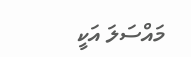މައްސަލަ އަކީ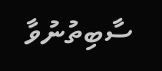ސާބިތުނުވާ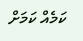ކަމެއް ކަމަށް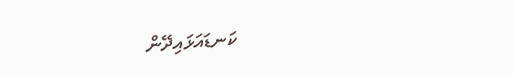ކަނޑައަޅައިދޭން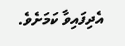އެދިފައިވާ ކަމަށެވެ.